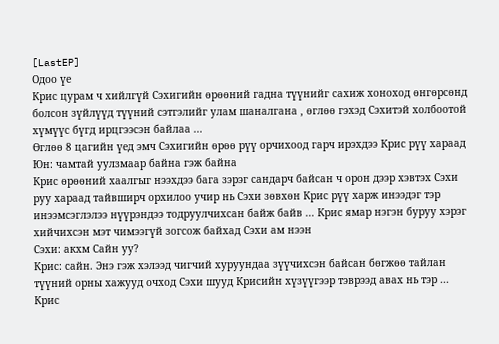[LastEP]
Одоо үе
Крис цурам ч хийлгүй Сэхигийн өрөөний гадна түүнийг сахиж хоноход өнгөрсөнд болсон зүйлүүд түүний сэтгэлийг улам шаналгана , өглөө гэхэд Сэхитэй холбоотой хүмүүс бүгд ирцгээсэн байлаа ...
Өглөө 8 цагийн үед эмч Сэхигийн өрөө рүү орчихоод гарч ирэхдээ Крис рүү хараад
Юн: чамтай уулзмаар байна гэж байна
Крис өрөөний хаалгыг нээхдээ бага зэрэг сандарч байсан ч орон дээр хэвтэх Сэхи руу хараад тайвширч орхилоо учир нь Сэхи зөвхөн Крис рүү харж инээдэг тэр инээмсэглэлээ нүүрэндээ тодруулчихсан байж байв ... Крис ямар нэгэн буруу хэрэг хийчихсэн мэт чимээгүй зогсож байхад Сэхи ам нээн
Сэхи: акхм Сайн уу?
Крис: сайн. Энэ гэж хэлээд чигчий хуруундаа зүүчихсэн байсан бөгжөө тайлан түүний орны хажууд очход Сэхи шууд Крисийн хүзүүгээр тэврээд авах нь тэр ... Крис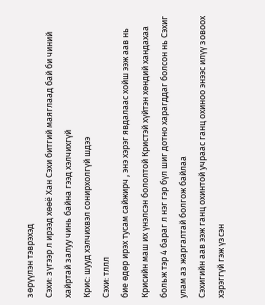зөрүүлэн тэврэхэд
Сэхи: зүгээр л ирээд хөөё Хан Сэхи битгий маяглаад бай би чиний хайртай залуу чинь байна гээд хэлчихгүй
Крис: шууд хэлчихвэл сонирхолгүй шдээ
Сэхи: тллл
бие өдөр ирэх тусам сайжирч , энэ хэрэг явдалаас хойш ээж аав нь Крисийн маш их үнэлсэн бололтой Кристэй хүйтэн хөндий хандахаа больж тэр 4 бараг л нэг гэр бүл шиг дотно харагддаг болсон нь Сэхиг улам аз жаргалтай болгож байлаа
Сэхигийн аав ээж ганц охинтой учраас ганц охиноо энээс илүү зовоох хэрэггүй гэж үзсэн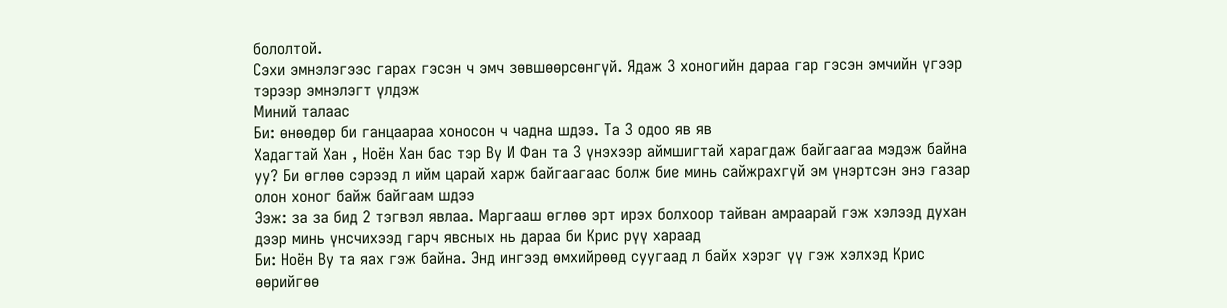бололтой.
Сэхи эмнэлэгээс гарах гэсэн ч эмч зөвшөөрсөнгүй. Ядаж 3 хоногийн дараа гар гэсэн эмчийн үгээр тэрээр эмнэлэгт үлдэж
Миний талаас
Би: өнөөдөр би ганцаараа хоносон ч чадна шдээ. Та 3 одоо яв яв
Хадагтай Хан , Ноён Хан бас тэр Ву И Фан та 3 үнэхээр аймшигтай харагдаж байгаагаа мэдэж байна уу? Би өглөө сэрээд л ийм царай харж байгаагаас болж бие минь сайжрахгүй эм үнэртсэн энэ газар олон хоног байж байгаам шдээ
Ээж: за за бид 2 тэгвэл явлаа. Маргааш өглөө эрт ирэх болхоор тайван амраарай гэж хэлээд духан дээр минь үнсчихээд гарч явсных нь дараа би Крис рүү хараад
Би: Ноён Ву та яах гэж байна. Энд ингээд өмхийрөөд суугаад л байх хэрэг үү гэж хэлхэд Крис өөрийгөө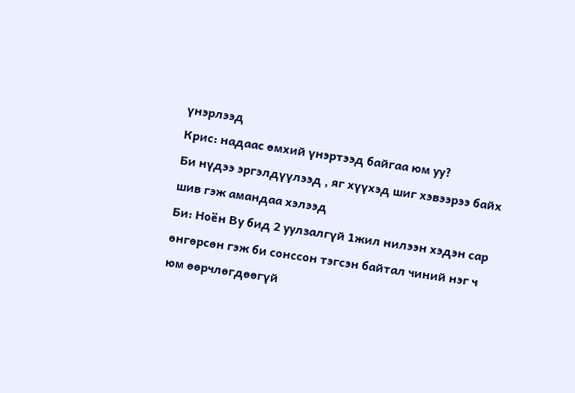үнэрлээд
Крис: надаас өмхий үнэртээд байгаа юм уу?
Би нүдээ эргэлдүүлээд , яг хүүхэд шиг хэвээрээ байх шив гэж амандаа хэлээд
Би: Ноён Ву бид 2 уулзалгүй 1жил нилээн хэдэн сар өнгөрсөн гэж би сонссон тэгсэн байтал чиний нэг ч юм өөрчлөгдөөгүй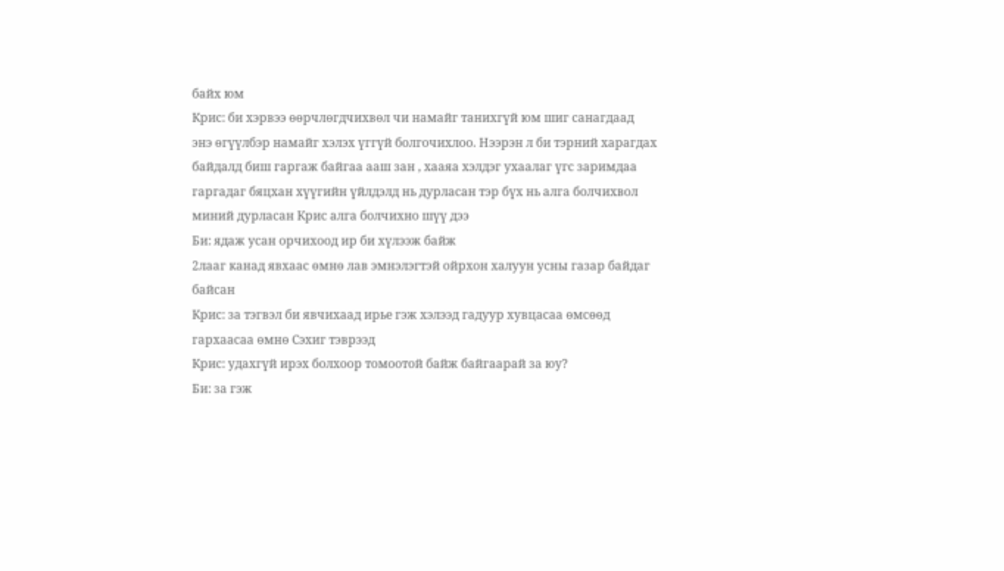байх юм
Крис: би хэрвээ өөрчлөгдчихвөл чи намайг танихгүй юм шиг санагдаад
энэ өгүүлбэр намайг хэлэх үггүй болгочихлоо. Нээрэн л би тэрний харагдах байдалд биш гаргаж байгаа ааш зан , хааяа хэлдэг ухаалаг үгс заримдаа гаргадаг бяцхан хүүгийн үйлдэлд нь дурласан тэр бүх нь алга болчихвол миний дурласан Крис алга болчихно шүү дээ
Би: ядаж усан орчихоод ир би хүлээж байж
2лааг канад явхаас өмнө лав эмнэлэгтэй ойрхон халуун усны газар байдаг байсан
Крис: за тэгвэл би явчихаад ирье гэж хэлээд гадуур хувцасаа өмсөөд гархаасаа өмнө Сэхиг тэврээд
Крис: удахгүй ирэх болхоор томоотой байж байгаарай за юу?
Би: за гэж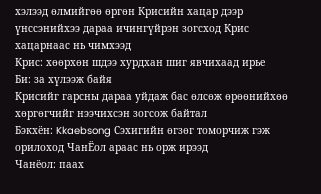хэлээд өлмийгөө өргөн Крисийн хацар дээр үнссэнийхээ дараа ичингүйрэн зогсход Крис хацарнаас нь чимхээд
Крис: хөөрхөн шдээ хурдхан шиг явчихаад ирье
Би: за хүлээж байя
Крисийг гарсны дараа уйдаж бас өлсөж өрөөнийхөө хөргөгчийг нээчихсэн зогсож байтал
Бэкхён: Kkaebsong Сэхигийн өгзөг томорчиж гэж орилоход ЧанЁол араас нь орж ирээд
Чанёол: паах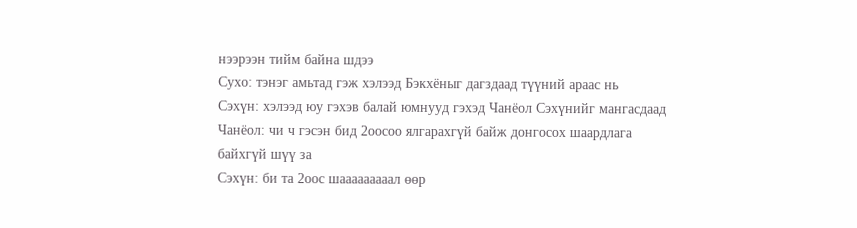нээрээн тийм байна шдээ
Сухо: тэнэг амьтад гэж хэлээд Бэкхёныг дагздаад түүний араас нь
Сэхүн: хэлээд юу гэхэв балай юмнууд гэхэд Чанёол Сэхүнийг мангасдаад
Чанёол: чи ч гэсэн бид 2оосоо ялгарахгүй байж донгосох шаардлага байхгүй шүү за
Сэхүн: би та 2оос шааааааааал өөр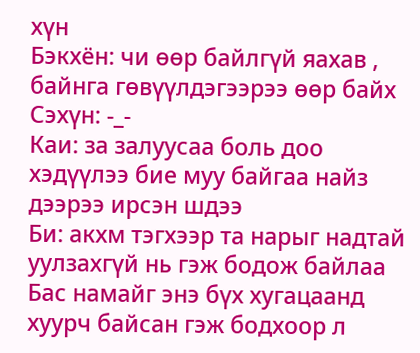хүн
Бэкхён: чи өөр байлгүй яахав , байнга гөвүүлдэгээрээ өөр байх
Сэхүн: -_-
Каи: за залуусаа боль доо хэдүүлээ бие муу байгаа найз дээрээ ирсэн шдээ
Би: акхм тэгхээр та нарыг надтай уулзахгүй нь гэж бодож байлаа
Бас намайг энэ бүх хугацаанд хуурч байсан гэж бодхоор л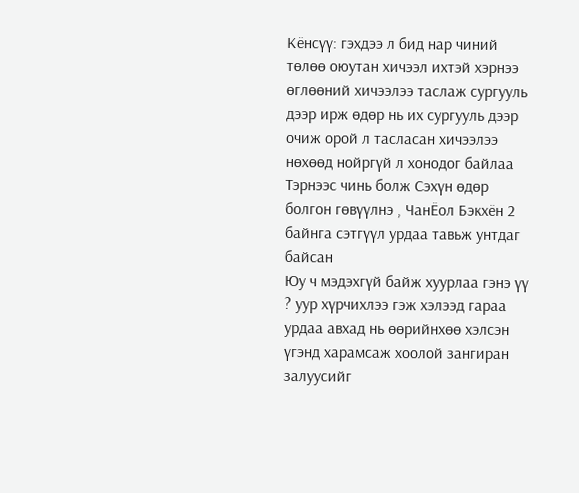Кёнсүү: гэхдээ л бид нар чиний төлөө оюутан хичээл ихтэй хэрнээ өглөөний хичээлээ таслаж сургууль дээр ирж өдөр нь их сургууль дээр очиж орой л тасласан хичээлээ нөхөөд нойргүй л хонодог байлаа
Тэрнээс чинь болж Сэхүн өдөр болгон гөвүүлнэ , ЧанЁол Бэкхён 2 байнга сэтгүүл урдаа тавьж унтдаг байсан
Юу ч мэдэхгүй байж хуурлаа гэнэ үү ? уур хүрчихлээ гэж хэлээд гараа урдаа авхад нь өөрийнхөө хэлсэн үгэнд харамсаж хоолой зангиран залуусийг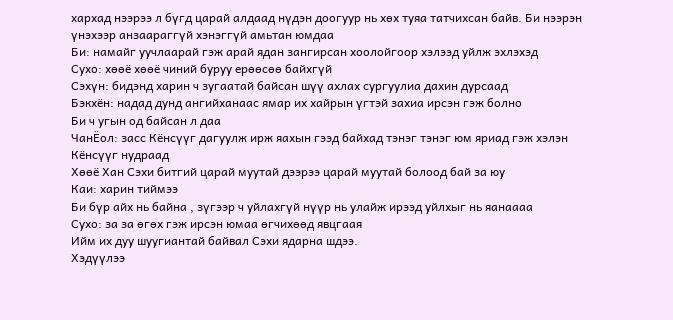хархад нээрээ л бүгд царай алдаад нүдэн доогуур нь хөх туяа татчихсан байв. Би нээрэн үнэхээр анзаараггүй хэнэггүй амьтан юмдаа
Би: намайг уучлаарай гэж арай ядан зангирсан хоолойгоор хэлээд уйлж эхлэхэд
Сухо: хөөё хөөё чиний буруу ерөөсөө байхгүй
Сэхүн: бидэнд харин ч зугаатай байсан шүү ахлах сургуулиа дахин дурсаад
Бэкхён: надад дунд ангийханаас ямар их хайрын үгтэй захиа ирсэн гэж болно
Би ч угын од байсан л даа
ЧанЁол: засс Кёнсүүг дагуулж ирж яахын гээд байхад тэнэг тэнэг юм яриад гэж хэлэн Кёнсүүг нудраад
Хөөё Хан Сэхи битгий царай муутай дээрээ царай муутай болоод бай за юу
Каи: харин тиймээ
Би бүр айх нь байна , зүгээр ч уйлахгүй нүүр нь улайж ирээд уйлхыг нь яанаааа
Сухо: за за өгөх гэж ирсэн юмаа өгчихөөд явцгаая
Ийм их дуу шуугиантай байвал Сэхи ядарна шдээ.
Хэдүүлээ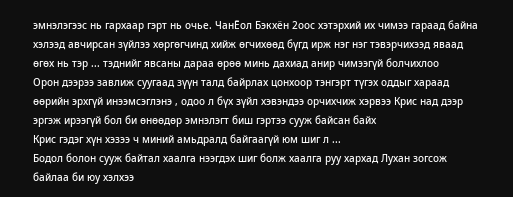эмнэлэгээс нь гархаар гэрт нь очье. ЧанЁол Бэкхён 2оос хэтэрхий их чимээ гараад байна хэлээд авчирсан зүйлээ хөргөгчинд хийж өгчихөөд бүгд ирж нэг нэг тэвэрчихээд яваад өгөх нь тэр ... тэднийг явсаны дараа өрөө минь дахиад анир чимээгүй болчихлоо
Орон дээрээ завлиж суугаад зүүн талд байрлах цонхоор тэнгэрт түгэх оддыг хараад өөрийн эрхгүй инээмсэглэнэ , одоо л бүх зүйл хэвэндээ орчихчиж хэрвээ Крис над дээр эргэж ирээгүй бол би өнөөдөр эмнэлэгт биш гэртээ сууж байсан байх
Крис гэдэг хүн хэзээ ч миний амьдралд байгаагүй юм шиг л ...
Бодол болон сууж байтал хаалга нээгдэх шиг болж хаалга руу хархад Лухан зогсож байлаа би юу хэлхээ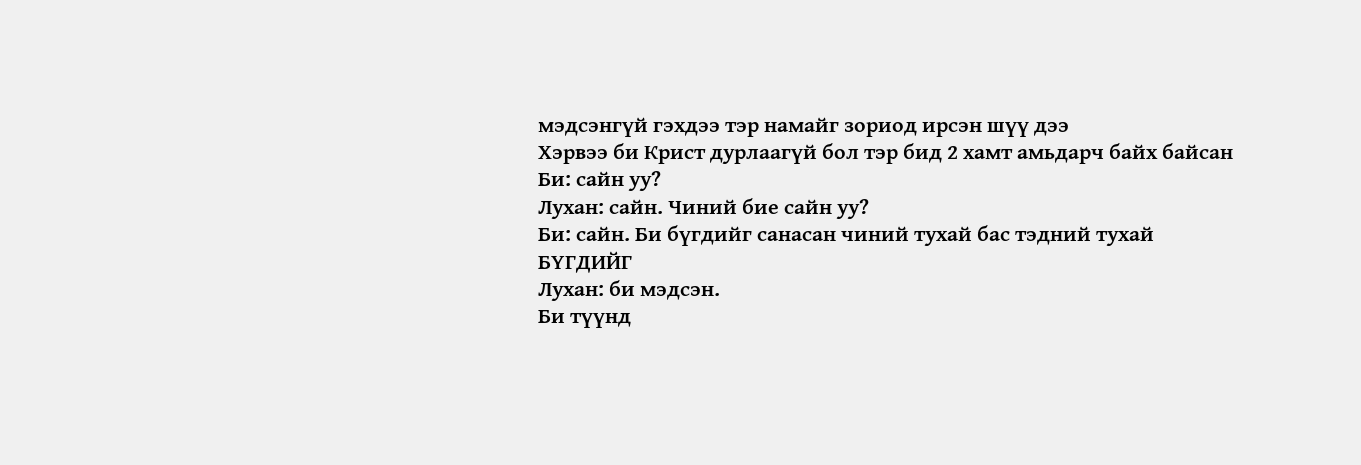мэдсэнгүй гэхдээ тэр намайг зориод ирсэн шүү дээ
Хэрвээ би Крист дурлаагүй бол тэр бид 2 хамт амьдарч байх байсан
Би: сайн уу?
Лухан: сайн. Чиний бие сайн уу?
Би: сайн. Би бүгдийг санасан чиний тухай бас тэдний тухай
БҮГДИЙГ
Лухан: би мэдсэн.
Би түүнд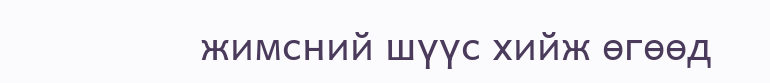жимсний шүүс хийж өгөөд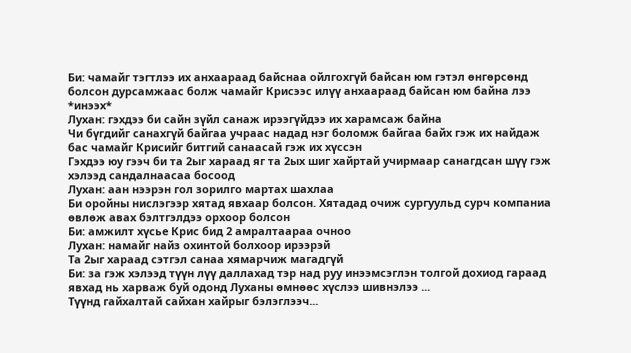Би: чамайг тэгтлээ их анхаараад байснаа ойлгохгүй байсан юм гэтэл өнгөрсөнд болсон дурсамжаас болж чамайг Крисээс илүү анхаараад байсан юм байна лээ *инээх*
Лухан: гэхдээ би сайн зүйл санаж ирээгүйдээ их харамсаж байна
Чи бүгдийг санахгүй байгаа учраас надад нэг боломж байгаа байх гэж их найдаж бас чамайг Крисийг битгий санаасай гэж их хүссэн
Гэхдээ юу гээч би та 2ыг хараад яг та 2ых шиг хайртай учирмаар санагдсан шүү гэж хэлээд сандалнаасаа босоод
Лухан: аан нээрэн гол зорилго мартах шахлаа
Би оройны нислэгээр хятад явхаар болсон. Хятадад очиж сургуульд сурч компаниа өвлөж авах бэлтгэлдээ орхоор болсон
Би: амжилт хүсье Крис бид 2 амралтаараа очноо
Лухан: намайг найз охинтой болхоор ирээрэй
Та 2ыг хараад сэтгэл санаа хямарчиж магадгүй
Би: за гэж хэлээд түүн лүү даллахад тэр над руу инээмсэглэн толгой дохиод гараад явхад нь харваж буй одонд Луханы өмнөөс хүслээ шивнэлээ ...
Түүнд гайхалтай сайхан хайрыг бэлэглээч...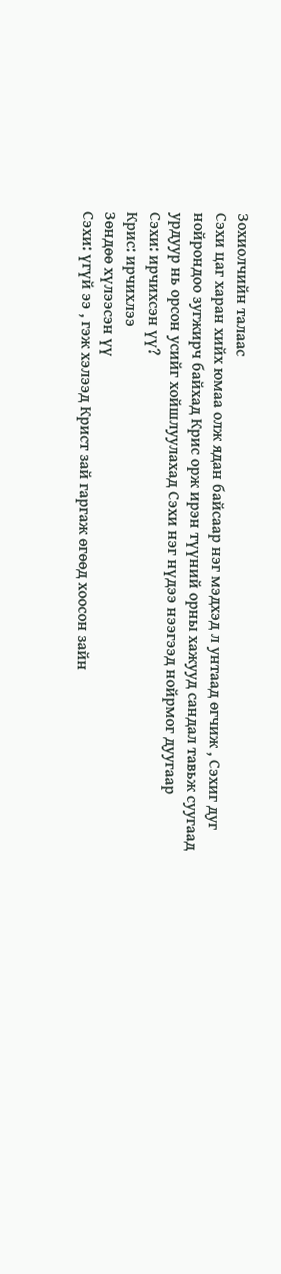Зохиолчийн талаас
Сэхи цаг харан хийх юмаа олж ядан байсаар нэг мэдхэд л унтаад өгчиж , Сэхиг дуг нойрондоо зугжирч байхад Крис орж ирэн түүний орны хажууд сандал тавьж суугаад урдуур нь орсон усийг хойшлуулахад Сэхи нэг нүдээ нээгээд нойрмог дуугаар
Сэхи: ирчихсэн үү?
Крис: ирчихлээ
Зөндөө хүлээсэн үү
Сэхи: үгүй ээ , гэж хэлээд Крист зай гаргаж өгөөд хоосон зайн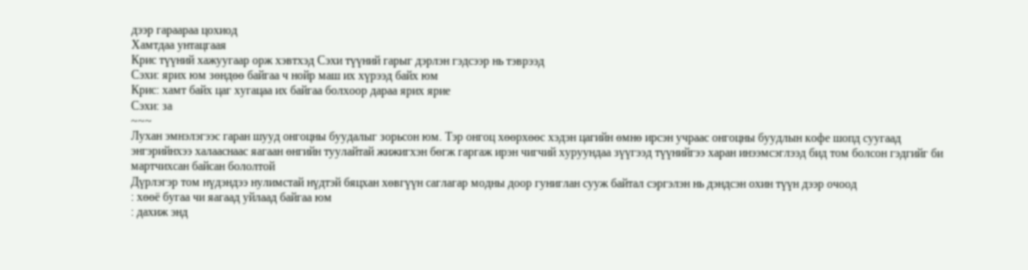дээр гараараа цохиод
Хамтдаа унтацгаая
Крис түүний хажуугаар орж хэвтхэд Сэхи түүний гарыг дэрлэн гэдсээр нь тэврээд
Сэхи: ярих юм зөндөө байгаа ч нойр маш их хүрээд байх юм
Крис: хамт байх цаг хугацаа их байгаа болхоор дараа ярих ярие
Сэхи: за
~~~
Лухан эмнэлэгээс гаран шууд онгоцны буудалыг зорьсон юм. Тэр онгоц хөөрхөөс хэдэн цагийн өмнө ирсэн учраас онгоцны буудлын кофе шопд суугаад энгэрийнхээ халааснаас яагаан өнгийн туулайтай жижигхэн бөгж гаргаж ирэн чигчий хуруундаа зүүгээд түүнийгээ харан инээмсэглээд бид том болсон гэдгийг би мартчихсан байсан бололтой
Дүрлэгэр том нүдэндээ нулимстай нүдтэй бяцхан хөвгүүн саглагар модны доор гуниглан сууж байтал сэргэлэн нь дэндсэн охин түүн дээр очоод
: хөөё бугаа чи яагаад уйлаад байгаа юм
: дахиж энд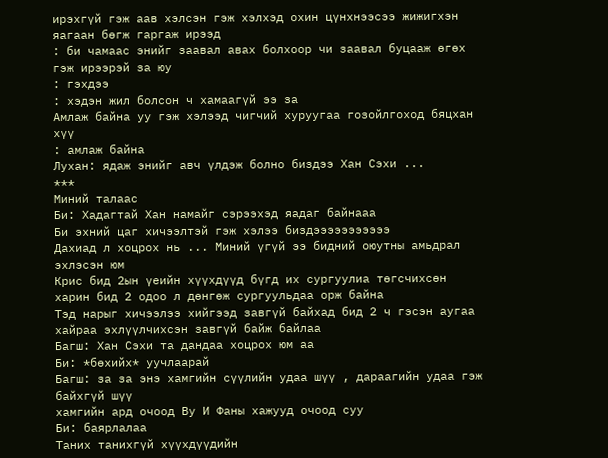ирэхгүй гэж аав хэлсэн гэж хэлхэд охин цүнхнээсээ жижигхэн яагаан бөгж гаргаж ирээд
: би чамаас энийг заавал авах болхоор чи заавал буцааж өгөх гэж ирээрэй за юу
: гэхдээ
: хэдэн жил болсон ч хамаагүй ээ за
Амлаж байна уу гэж хэлээд чигчий хуруугаа гозойлгоход бяцхан хүү
: амлаж байна
Лухан: ядаж энийг авч үлдэж болно биздээ Хан Сэхи ...
***
Миний талаас
Би: Хадагтай Хан намайг сэрээхэд яадаг байнааа
Би эхний цаг хичээлтэй гэж хэлээ биздэээээээээээ
Дахиад л хоцрох нь ... Миний үгүй ээ бидний оюутны амьдрал эхлэсэн юм
Крис бид 2ын үеийн хүүхдүүд бүгд их сургуулиа төгсчихсөн харин бид 2 одоо л дөнгөж сургуульдаа орж байна
Тэд нарыг хичээлээ хийгээд завгүй байхад бид 2 ч гэсэн аугаа хайраа эхлүүлчихсэн завгүй байж байлаа
Багш: Хан Сэхи та дандаа хоцрох юм аа
Би: *бөхийх* уучлаарай
Багш: за за энэ хамгийн сүүлийн удаа шүү , дараагийн удаа гэж байхгүй шүү
хамгийн ард очоод Ву И Фаны хажууд очоод суу
Би: баярлалаа
Таних танихгүй хүүхдүүдийн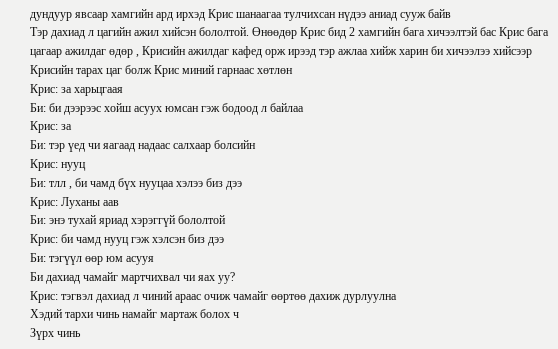дундуур явсаар хамгийн ард ирхэд Крис шанаагаа тулчихсан нүдээ аниад сууж байв
Тэр дахиад л цагийн ажил хийсэн бололтой. Өнөөдөр Крис бид 2 хамгийн бага хичээлтэй бас Крис бага цагаар ажилдаг өдөр , Крисийн ажилдаг кафед орж ирээд тэр ажлаа хийж харин би хичээлээ хийсээр Крисийн тарах цаг болж Крис миний гарнаас хөтлөн
Крис: за харьцгаая
Би: би дээрээс хойш асуух юмсан гэж бодоод л байлаа
Крис: за
Би: тэр үед чи яагаад надаас салхаар болсийн
Крис: нууц
Би: тлл , би чамд бүх нууцаа хэлээ биз дээ
Крис: Луханы аав
Би: энэ тухай яриад хэрэггүй бололтой
Крис: би чамд нууц гэж хэлсэн биз дээ
Би: тэгүүл өөр юм асууя
Би дахиад чамайг мартчихвал чи яах уу?
Крис: тэгвэл дахиад л чиний араас очиж чамайг өөртөө дахиж дурлуулна
Хэдий тархи чинь намайг мартаж болох ч
Зүрх чинь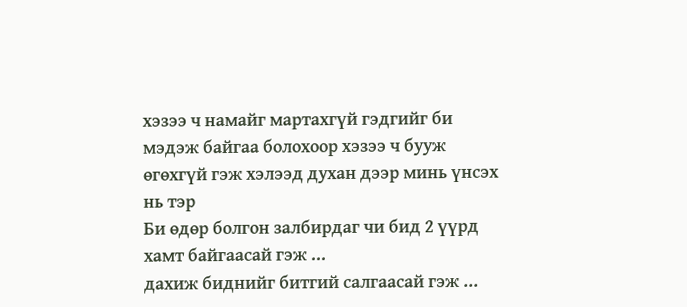хэзээ ч намайг мартахгүй гэдгийг би мэдэж байгаа болохоор хэзээ ч бууж өгөхгүй гэж хэлээд духан дээр минь үнсэх нь тэр
Би өдөр болгон залбирдаг чи бид 2 үүрд хамт байгаасай гэж ...
дахиж биднийг битгий салгаасай гэж ...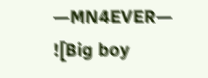—MN4EVER—
![Big boy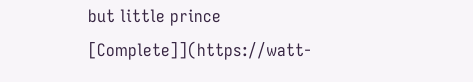but little prince [Complete]](https://watt-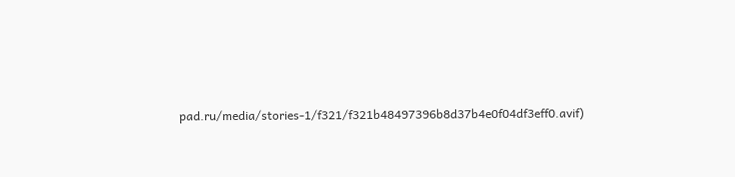pad.ru/media/stories-1/f321/f321b48497396b8d37b4e0f04df3eff0.avif)